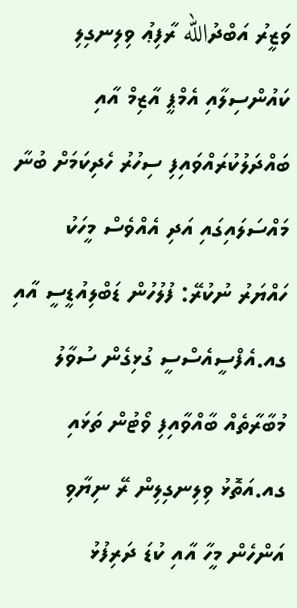ވަޒީރު އަބްދުالله ރާފިޢު ވިލިނގިލި ކައުންސިލާއި އެމްޕީ އާޒިމް އާއި ބައްދަލުކުރައްވައިފި ސިހުރު ހެދިކަމަށް ބުނާ މައްސަލައިގައި އަދި އެއްވެސް މީހަކު ހައްޔަރު ނުކުރޭ: ފުލުހުން ޑަބްލިއުޑީސީ އާއި ގއ.އެފްސީއެސްސީ ގުޅިގެން ސުވާލު މުބާރާތެއް ބާއްވާއިފި ވޯޓުން ތަޅައި
ގއ.އަތޮޅު ވިލިނގިލިން ރޭ ނިޔާވި އަންހެން މީހާ އާއި ކުޑަ ދަރިފުޅު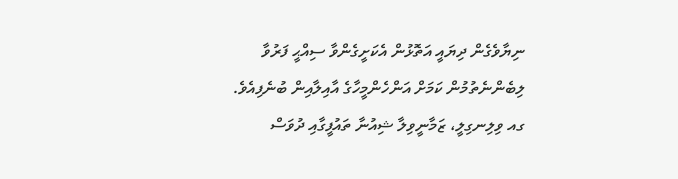ނިޔާވެގެން ދިޔައީ އަތޮޅުން އެކަށީގެންވާ ސިއްޙީ ފަރުވާ ލިބެންނެތުމުން ކަމަށް އަންހެންމީހާގެ އާއިލާއިން ބުނެފިއެވެ.
ގއ ވިލިނގިލީ، ޒަމާނީވިލާ ޝިއުނާ ތައުފީގާއި ދުވަސް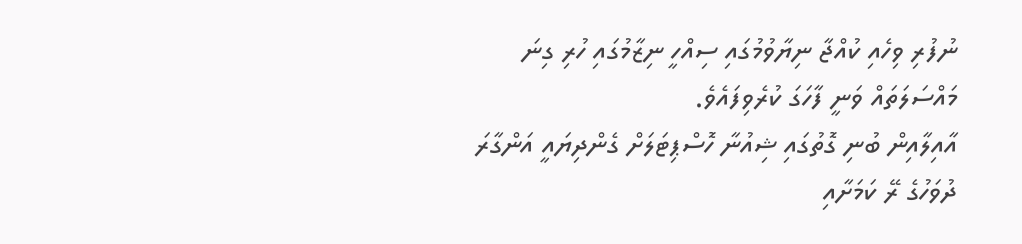ނުފުރި ވިހެއި ކުއްޖާ ނިޔާވުމުގައި ސިއްހީ ނިޒާމުގައި ހުރި ގިނަ މައްސަލަތައް ވަނީ ފާހަގަ ކުރެވިފައެވެ.
އާއިލާއިން ބުނި ގޮތުގައި ޝިއުނާ ހޮސްޕިޓަލަށް ގެންދިޔައީ އަންގާރަ ދުވަހުގެ ރޭ ކަމަށާއި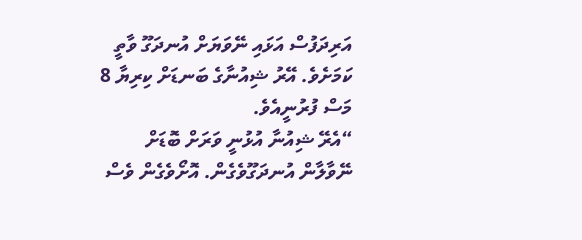އަރިދަފުސް އަޅައި ނޭވަޔަށް އުނދަގޫ ވާތީ ކަމަށެވެ. އޭރު ޝިއުނާގެ ބަނޑަށް ކިރިޔާ 8 މަސް ފުރުނީއެވެ.
“އެރޭ ޝިއުނާ އުޅުނީ ވަރަށް ބޮޑަށް ނޭވާލާން އުނދަގޫވެގެން. އޮށޯވެގެން ވެސް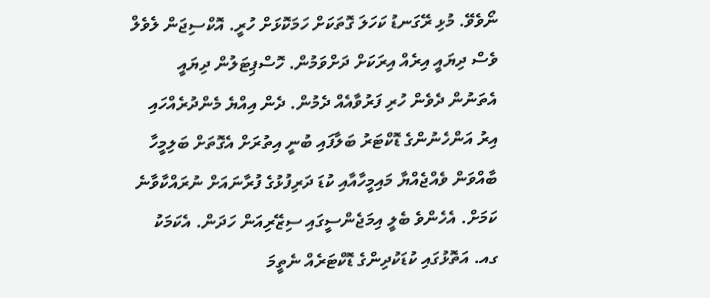ނޯވެވޭ. މުޅި ރޭގަނޑު ކަހަލަ ގޮތަކަށް ހަމަކޮޅަށް ހުރީ. އޮކްސިޖަން ލެވެލް ވެސް ދިޔައީ އިރެއް އިރަކަށް ދަށްވަމުން. ހޮސްޕިޓަލުން ދިޔައީ އެތަނުން ދެވެން ހުރި ފަރުވާއެއް ދެމުން. ދެން އިއްޔެ މެންދުރެއްހައި އިރު އަންހެނުންގެ ޑޮކްޓަރު ބަލާފައި ބުނީ އިތުރަށް އެގޮތަށް ބަލިމީހާ ބާއްވަން ވެއްޖެއްޔާ މައިމީހާއާއި ކުޑަ ދަރިފުޅުގެ ފުރާނައަށް ނުރައްކާވާނެ ކަމަށް. އެހެންވެ ބެލީ އިމަޖެންސީގައި ސިޒޭރިއަން ހަދަން. އެކަމަކު ގއ. އަތޮޅުގައި ކުޑަކުދިންގެ ޑޮކްޓަރެއް ނެތީމަ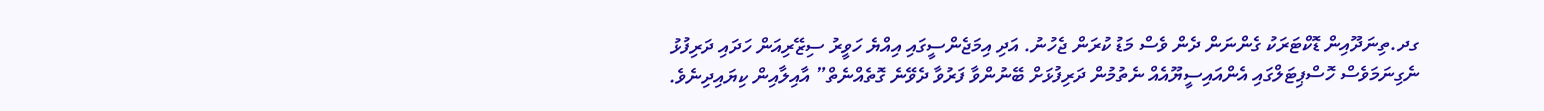ގދ.ތިނަދޫއިން ޑޮކްޓަރަކު ގެންނަން ދެން ވެސް މަޑު ކުރަން ޖެހުނު. އަދި އިމަޖެންސީގައި އިއްޔެ ހަވީރު ސިޒޭރިއަން ހަދައި ދަރިފުޅު ނެގިނަމަވެސް ހޮސްޕިޓަލްގައި އެންއައިސީޔޫއެއް ނެތުމުން ދަރިފުޅަށް ބޭނުންވާ ފަރުވާ ދެވޭނެ ގޮތެއްނެތް” އާއިލާއިން ކިޔައިދިނެވެ.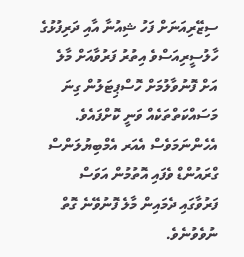ސިޒޭރިއަނަށް ފަހު ޝިއުނާ އާއި ދަރިފުޅުގެ ހާލުސީރިއަސްވެ އިތުރު ފަރުވާއަށް މާލެ އަށް ފޮނުވާލުމަށް ހޮސްޕިޓަލުން ގިނަ މަސައްކަތްތަކެއް ވަނީ ކޮށްފައެވެ. އެހެންނަމަވެސް އެއަރ އެމްބިޔުލަންސް ގްރައުންޑް ވެފައި އޮތުމުން އަވަސް ފަރުވާގައި ދެމައިން މާލެ ފޮނުވޭނެ ގޮތް ނުވެވުނެވެ.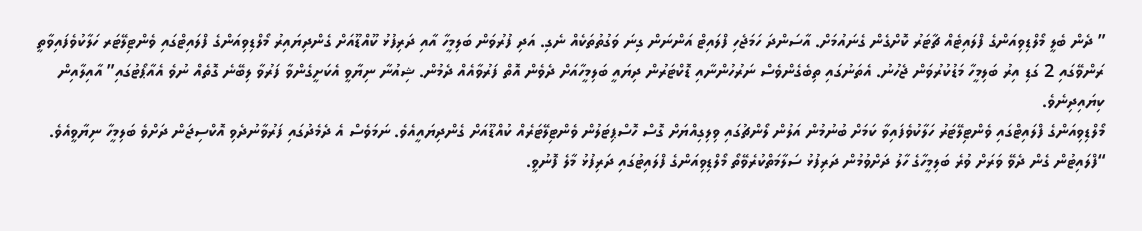” ދެން ބެލީ މޯލްޑިވިއަންގެ ފްލައިޓެއް ޗާޓަރު ކޮށްގެން ގެނައުމަށް. އާސަންދަ ހަމަޖެހި ފްލައިޓް އަންނަން ގިނަ ވަގުތުތަކެއް ނެގި. އަދި ފުރުވަން ބަލިމީހާ އާއި ދަރިފުޅު ކޫއްޑޫއަށް ގެންދިޔައިރު މޯލްޑިވިއަންގެ ފްލައިޓްގައި ވެންޓިލޭޓަރ ހަލާކުވެފައިވާތީ ރަންވޭގައި 2 ގަޑި އިރު ބަލިމީހާ މަޑުކުރުވަން ޖެހުނު. އެތަނުގައި ތިބެގެންވެސް ނަރުހުންނާއި ޑޮކްޓަރުން ދިޔައީ ބަލިމީހާއަށް ދެވެން އޮތް ފަރުވާއެއް ދެމުން. ޝިއުނާ ނިޔާވީ އެކަށީގެންވާ ފަރުވާ ލިބޭނެ ގޮތެއް ނުވެ އެއާޕޯޓުގައި” އާއިލާއިން ކިޔައިދިނެވެ.
މޯލްޑިވިއަންގެ ފްލައިޓްގައި ވެންޓިލޭޓަރު ހަލާކުވެފައިވާ ކަމަށް ބުނުމުން އަލުން ލޯންޗުގައި ވިލިގިއްޔަށް ގޮސް ހޮސްޕިޓަލުން ވެންޓިލޭޓަރެއް ކުއްޑޫއަށް ގެންދިޔައީއެވެ. ނަމަވެސް އެ ދެމެދުގައި ފަރުވާނުދެވި އޮކްސިޖަން ދަށްވެ ބަލިމީހާ ނިޔާވީއެވެ.
“ފްލައިޓުން ގެން ދެވޭ ވަރަށް ވުރެ ބަލިމީހާގެ ހާލު ދަށްވުމުން ދަރިފުޅު ސަލާމަތްކުރެވޭތޯ މޯލްޑިވިއަންގެ ފްލައިޓުގައި ދަރިފުޅު މާލެ ފޮނުވީ.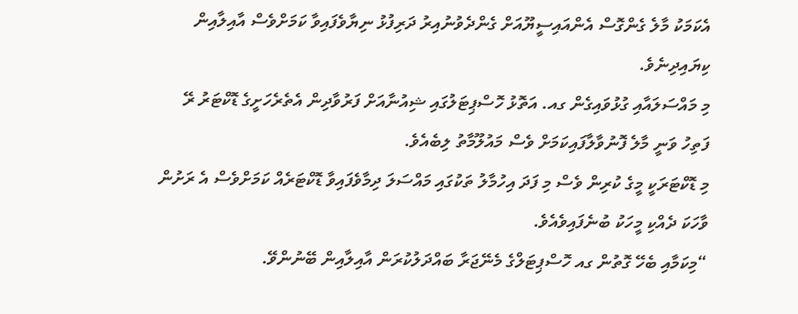އެކަމަކު މާލެ ގެންގޮސް އެންއައިސީޔޫއަށް ގެންދެވުނުއިރު ދަރިފުޅު ނިޔާވެފައިވާ ކަމަށްވެސް އާއިލާއިން ކިޔައިދިނެވެ.
މި މައްސަލައާއި ގުޅުވައިގެން ގއ. އަތޮޅު ހޮސްޕިޓަލުގައި ޝިއުނާއަށް ފަރުވާދިން އެތެރެހަށީގެ ޑޮކްޓަރު ރޭ ފަތިހު ވަނީ މާލެ ފޮނުވާލާފައިކަމަށް ވެސް މައުލޫމާތު ލިބެއެވެ.
މި ޑޮކްޓަރަކީ މީގެ ކުރިން ވެސް މި ފަދަ އިހުމާލު ތަކުގައި މައްސަލަ ދިމާވެފައިވާ ޑޮކްޓަރެއް ކަމަށްވެސް އެ ރަށުން ވާހަކަ ދެއްކި މީހަކު ބުނެފައިވެއެވެ.
“މިކަމާއި ބެހޭ ގޮތުން ގއ ހޮސްޕިޓަލްގެ މެނޭޖަރާ ބައްދަލުކުރަން އާއިލާއިން ބޭނުންވޭ.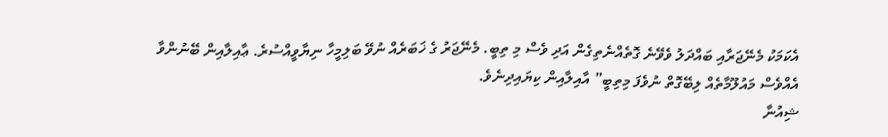އެކަމަކު މެނޭޖަރާއި ބައްދަލު ވެވޭނެ ގޮތެއްނެތިގެން އަދި ވެސް މި ތިބީ. މެނޭޖަރު ގެ ޚަބަރެއް ނުވޭ ބަލިމީހާ ނިޔާވީއްސުރެ. ޢާއިލާއިން ބޭނުންވާ އެއްވެސް މައުލޫމާތެއް ލިބޭގޮތް ނުވެފަ މިތިބީ” އާއިލާއިން ކިޔައިދިނެވެ.
ޝިއުނާ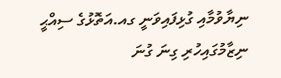ނިޔާވުމާއި ގުޅިފައިވަނީ ގއ.އަތޮޅުގެ ސިއްޙީ ނިޒާމުގައިހުރި ގިނަ ގުނަ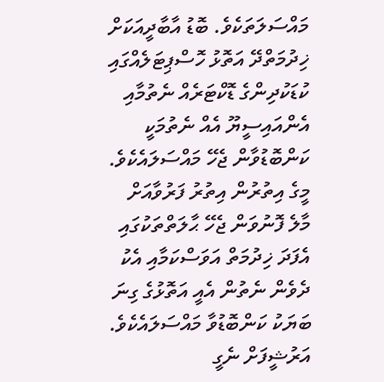މައްސަލަތަކެވެ. ބޮޑު އާބާދީއަކަށް ޚިދުމަތްދޭ އަތޮޅު ހޮސްޕިޓަލެއްގައި ކުޑަކުދިންގެ ޑޮކްޓަރެއް ނެތުމާއި އެންއައިސީޔޫ އެއް ނެތުމަކީ ކަންބޮޑުވާން ޖެހޭ މައްސަލައެކެވެ. މީގެ އިތުރުން އިތުރު ފަރުވާއަށް މާލެ ފޮނުވަން ޖެހޭ ޙާލަތްތަކުގައި އެފަދަ ޚިދުމަތް އަވަސްކަމާއި އެކު ދެވެން ނެތުން އެއީ އަތޮޅުގެ ގިނަ ބަޔަކު ކަންބޮޑުވާ މައްސަލައެކެވެ.
އަރުޝީފަށް ނެގީ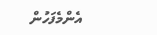އެންމެފަހުން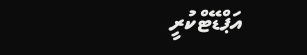އަޕްޑޭޓްކުރީ